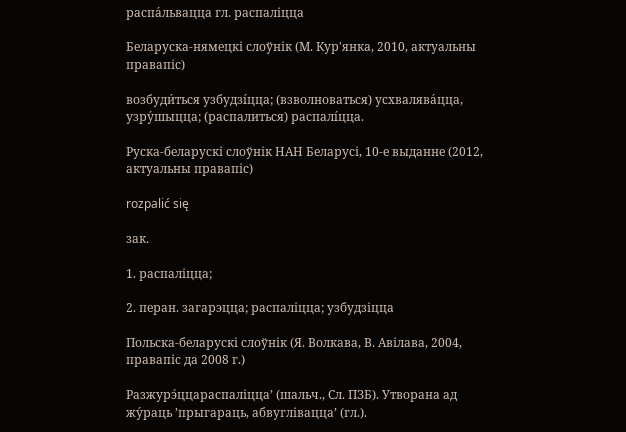распа́львацца гл. распаліцца

Беларуска-нямецкі слоўнік (М. Кур'янка, 2010, актуальны правапіс)

возбуди́ться узбудзі́цца; (взволноваться) усхвалява́цца, узру́шыцца; (распалиться) распалі́цца.

Руска-беларускі слоўнік НАН Беларусі, 10-е выданне (2012, актуальны правапіс)

rozpalić się

зак.

1. распаліцца;

2. перан. загарэцца; распаліцца; узбудзіцца

Польска-беларускі слоўнік (Я. Волкава, В. Авілава, 2004, правапіс да 2008 г.)

Разжурэ́ццараспаліцца’ (шальч., Сл. ПЗБ). Утворана ад жу́раць ’прыгараць, абвуглівацца’ (гл.).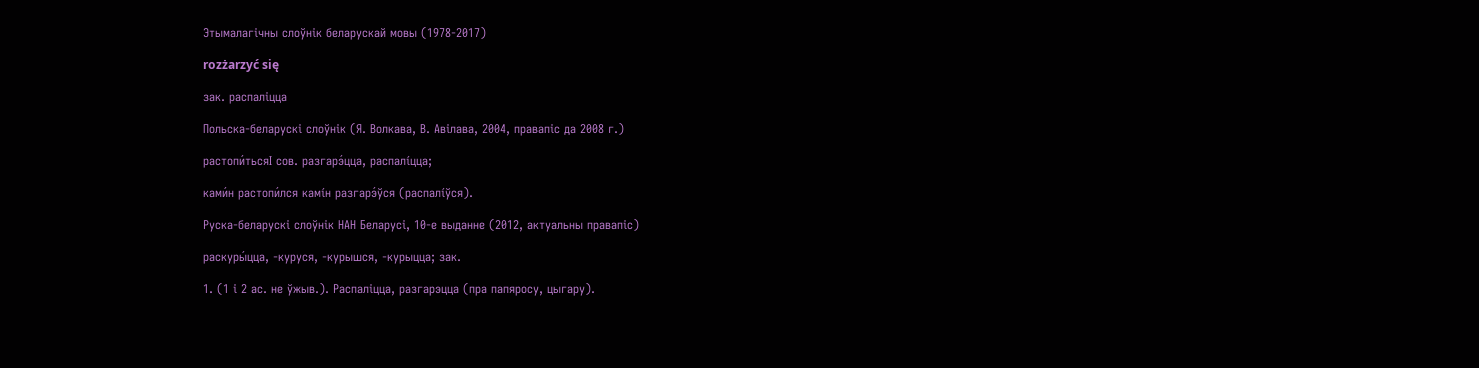Этымалагічны слоўнік беларускай мовы (1978-2017)

rozżarzyć się

зак. распаліцца

Польска-беларускі слоўнік (Я. Волкава, В. Авілава, 2004, правапіс да 2008 г.)

растопи́тьсяI сов. разгарэ́цца, распалі́цца;

ками́н растопи́лся камі́н разгарэ́ўся (распалі́ўся).

Руска-беларускі слоўнік НАН Беларусі, 10-е выданне (2012, актуальны правапіс)

раскуры́цца, ‑куруся, ‑курышся, ‑курыцца; зак.

1. (1 і 2 ас. не ўжыв.). Распаліцца, разгарэцца (пра папяросу, цыгару).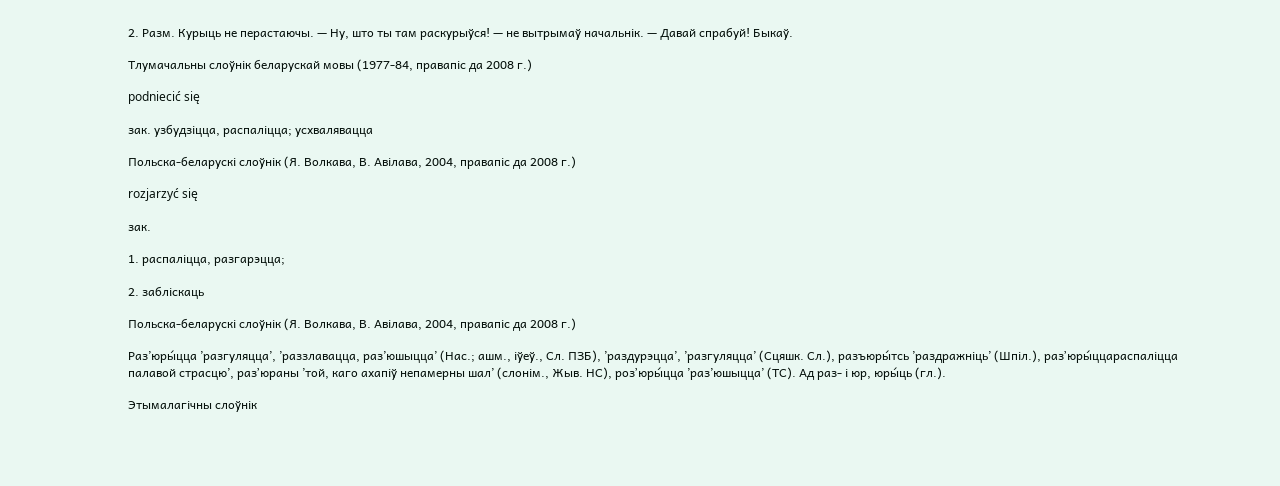2. Разм. Курыць не перастаючы. — Ну, што ты там раскурыўся! — не вытрымаў начальнік. — Давай спрабуй! Быкаў.

Тлумачальны слоўнік беларускай мовы (1977-84, правапіс да 2008 г.)

podniecić się

зак. узбудзіцца, распаліцца; усхвалявацца

Польска-беларускі слоўнік (Я. Волкава, В. Авілава, 2004, правапіс да 2008 г.)

rozjarzyć się

зак.

1. распаліцца, разгарэцца;

2. забліскаць

Польска-беларускі слоўнік (Я. Волкава, В. Авілава, 2004, правапіс да 2008 г.)

Раз’юры́цца ’разгуляцца’, ’раззлавацца, раз’юшыцца’ (Нас.; ашм., іўеў., Сл. ПЗБ), ’раздурэцца’, ’разгуляцца’ (Сцяшк. Сл.), разъюры́тсь ’раздражніць’ (Шпіл.), разʼюры́ццараспаліцца палавой страсцю’, разʼюраны ’той, каго ахапіў непамерны шал’ (слонім., Жыв. НС), розʼюры́цца ’раз’юшыцца’ (ТС). Ад раз- і юр, юры́ць (гл.).

Этымалагічны слоўнік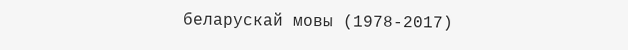беларускай мовы (1978-2017)